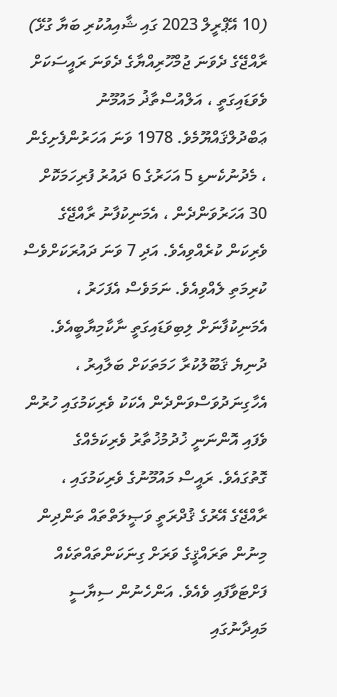(10 އޭޕްރީލް 2023 ގައި ޝާއިއުކުރި ބަޔާ ގުޅޭ)
ރާއްޖޭގެ ދެވަނަ ޖުމްހޫރިއްޔާގެ ދެވަނަ ރައީސަކަށް ވެވަޑައިގަތީ ، އަލްއުސްތާޛު މައުމޫނު ޢަބްދުލްޤައްޔޫމެވެ. 1978 ވަނަ އަހަރުންފެށިގެން ، މެދުނުކެނޑި 5 އަހަރުގެ 6 ދައުރު ފުރިހަމަކޮށް 30 އަހަރުވަންދެން ، އެމަނިކުފާނު ރާއްޖޭގެ ވެރިކަން ކުރެއްވިއެވެ. އަދި 7 ވަނަ ދައުރަކަށްވެސް ކުރިމަތި ލެއްވިއެވެ. ނަމަވެސް އެފަހަރު ، އެމަނިކުފާނަށް ލިބިވަޑައިގަތީ ނާކާމިޔާބީއެވެ. ދުނިޔެ ޤަބޫލުކުރާ ހަމަތަކަށް ބަލާއިރު ، އެހާގިނަދުވަސްވަންދެން އެކަކު ވެރިކަމުގައި ހުރުން ވެފައި އޮންނަނީ ޚުދުމުޚުތާރު ވެރިކަމެއްގެ ގޮތުގައެވެ. ރައީސް މައުމޫނުގެ ވެރިކަމުގައި ، ރާއްޖޭގެ އޭރުގެ ޤުދްރަތީ ވަޞީލަތްތައް ތަންދިން މިނުން ތަރައްޤީގެ ވަރަށް ގިނަކަންތައްތަކެއް ފަށްޓަވާފައި ވެއެވެ. އަންހެނުން ސިޔާސީ މައިދާނުގައި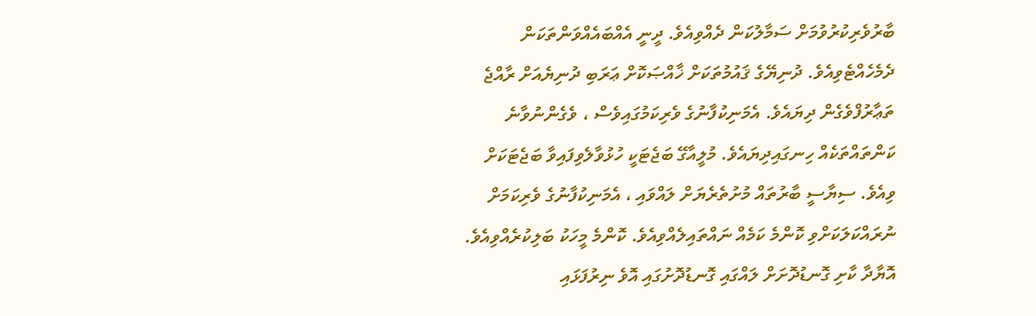ބާރުވެރިކުރުވުމަށް ސަމާލުކަން ދެއްވިއެވެ. ދީނީ އެއްބައެއްވަންތަކަން ދެމެހެއްޓެވިއެވެ. ދުނިޔޭގެ ޤައުމުތަކަށް ޚާއްޞަކޮށް ޢަރަބި ދުނިޔެއަށް ރާއްޖެ ތަޢާރުފްވެގެން ދިޔައެވެ. އެމަނިކުފާނުގެ ވެރިކަމުގައިވެސް ، ވެގެންނުވާނެ ކަންތައްތަކެއް ހިނގައިދިޔައެވެ. މުލީއާގޭ ބަޖެޓަކީ ހުޅުވާލެވިފައިވާ ބަޖެޓަކަށް ވިއެވެ. ސިޔާސީ ބާރުތައް މުށުތެރެޔަށް ލައްވައި ، އެމަނިކުފާނުގެ ވެރިކަމަށް ނުރައްކަލަކަށްވި ކޮންމެ ކަމެއް ނައްތައިލެއްވިއެވެ. ކޮންމެ މީހަކު ބަލިކުރެއްވިއެވެ.
އޮޔާދާ ކާށި ގޮނޑުދޮށަށް ލައްގައި ގޮނޑުދޮށުގައި އޮވެ ނިރުފަޅައި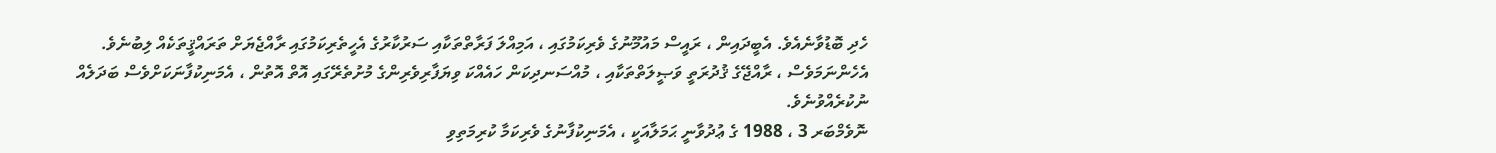ހެދި ބޮޑުވާނެއެވެ. އެބީދައިން ، ރައީސް މައުމޫނުގެ ވެރިކަމުގައި ، އަމިއްލަ ފަރާތްތަކާއި ސަރުކާރުގެ އެހީތެރިކަމުގައި ރާއްޖެޔަށް ތަރައްޤީތަކެއް ލިބުނެވެ. އެހެންނަމަވެސް ، ރާއްޖޭގެ ޤުދުރަތީ ވަޞީލަތްތަކާއި ، މުއްސަނދިކަން ހައެއްކަ ވިޔަފާރިވެރިންގެ މުށުތެރޭގައި އޮތް އޮތުން ، އެމަނިކުފާނަކަށްވެސް ބަދަލެއް ނުކުރެއްވުނެވެ.
ނޮވެމްބަރ 3 ، 1988 ގެ ޢުދުވާނީ ޙަމަލާއަކީ ، އެމަނިކުފާނުގެ ވެރިކަމާ ކުރިމަތިވި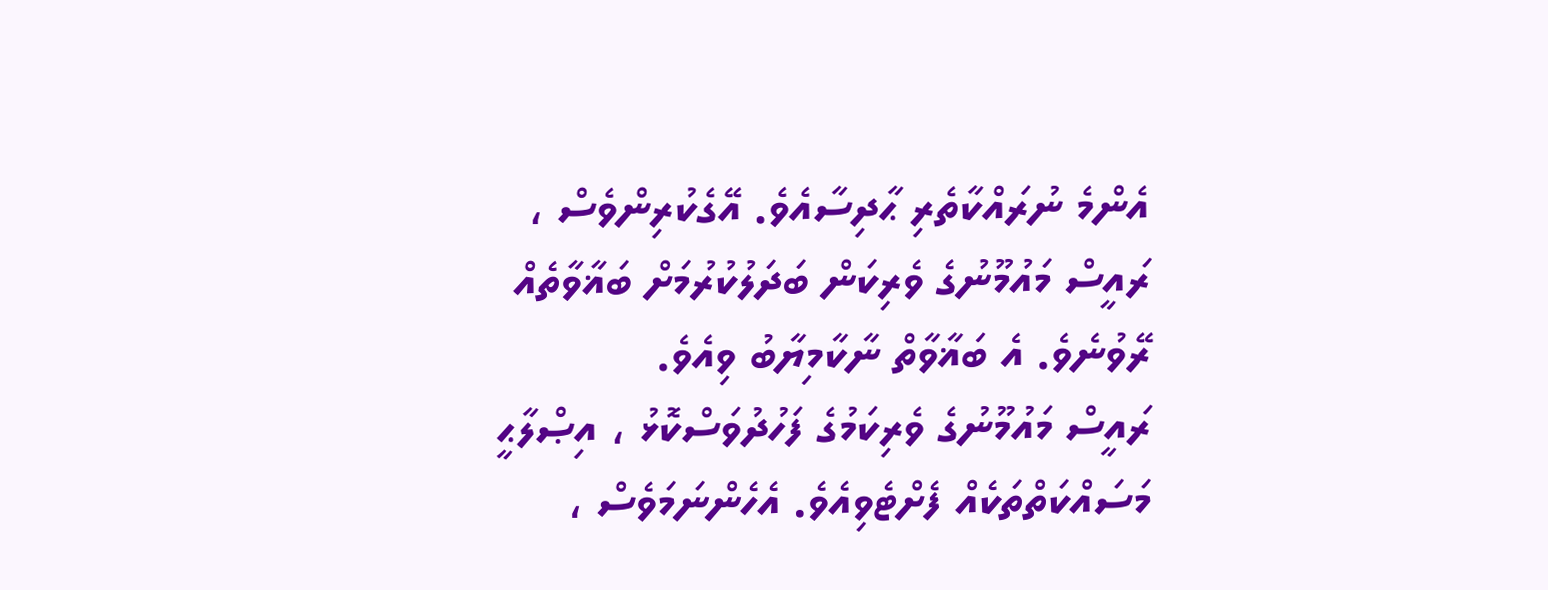އެންމެ ނުރައްކާތެރި ޙާދިސާއެވެ. އޭގެކުރިންވެސް ، ރައީސް މައުމޫނުގެ ވެރިކަން ބަދަލުކުރުމަށް ބަޣާވާތެއް ރޭވުނެވެ. އެ ބަޣާވާތް ނާކާމިޔާބު ވިއެވެ.
ރައީސް މައުމޫނުގެ ވެރިކަމުގެ ފަހުދުވަސްކޮޅު ، އިޞްލާޙީ މަސައްކަތްތަކެއް ފެށްޓެވިއެވެ. އެހެންނަމަވެސް ،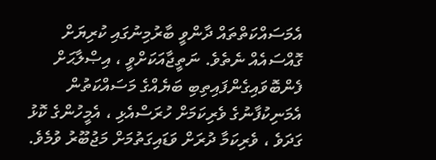އެމަސައްކަތްތައް ދާންވީ ބާރުމިނުގައި ކުރިޔަށް ގޮއްސައެއް ނެތެވެ. ނަތީޖާއަކަށްވީ ، އިޞްލާޙަށް ފެންބޮވައިގެންފައިތިބި ބަޔެއްގެ މަސައްކަތުން އެމަނިކުފާނުގެ ވެރިކަމަށް ހުރަސްއެޅި ، އެމީހުންގެ ކޮޅު ގަދަވެ ، ވެރިކަމާ ދުރަށް ވަޑައިގަތުމަށް މަޖުބޫރު ވުމެވެ.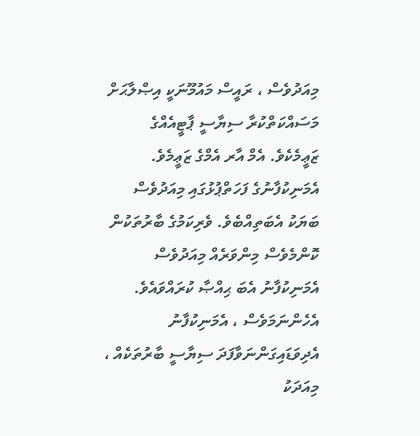މިއަދުވެސް ، ރައީސް މައުމޫނަކީ އިޞްލާޙަށް މަސައްކަތްކުރާ ސިޔާސީ ޕާޓީއެއްގެ ޒަޢީމެކެވެ. އެމް އާރ އެމްގެ ޒަޢީމެވެ. އެމަނިކުފާނުގެ ފަހަތްޕުޅުގައި މިއަދުވެސް ބަޔަކު އެބަތިއްބެވެ. ވެރިކަމުގެ ބާރުތަކުން ކޮންމެވެސް މިންވަރެއް މިއަދުވެސް އެމަނިކުފާނު އެބަ ޙިއްޞާ ކުރައްވައެވެ. އެހެންނަމަވެސް ، އެމަނިކުފާނު އެދިވަޑައިގަންނަވާފަދަ ސިޔާސީ ބާރުތަކެއް ، މިއަދަކު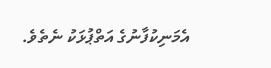އެމަނިކުފާނުގެ އަތްޕުޅަކު ނެތެވެ.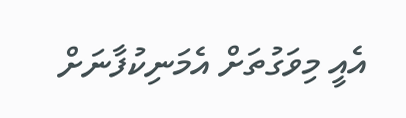އެއީ މިވަގުތަށް އެމަނިކުފާނަށް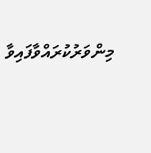މިންވަރުކުރައްވާފައިވާ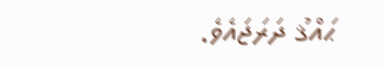ޙައްޤު ދަރަޖައެވެ.